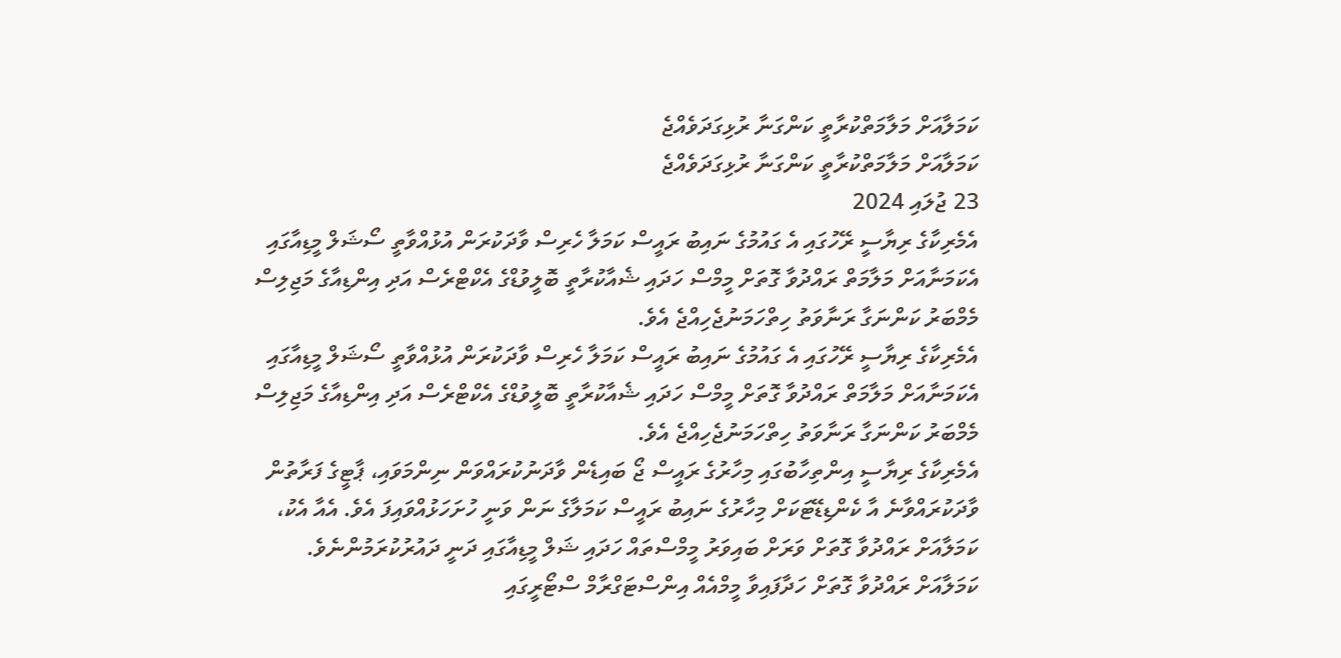ކަމަލާއަށް މަލާމަތްކުރާތީ ކަންގަނާ ރުޅިގަދަވެއްޖެ
ކަމަލާއަށް މަލާމަތްކުރާތީ ކަންގަނާ ރުޅިގަދަވެއްޖެ
23 ޖުލައި 2024
އެމެރިކާގެ ރިޔާސީ ރޭހުގައި އެ ގައުމުގެ ނައިބު ރައީސް ކަމަލާ ހެރިސް ވާދަކުރަން އުޅުއްވާތީ ސޯޝަލް މީޑިއާގައި އެކަމަނާއަށް މަލާމަތް ރައްދުވާ ގޮތަށް މީމްސް ހަދައި ޝެއާކުރާތީ ބޮލީވުޑްގެ އެކްޓްރެސް އަދި އިންޑިއާގެ މަޖިލިސް މެމްބަރު ކަންނަގާ ރަނާވަތު ހިތްހަމަނުޖެހިއްޖެ އެވެ.
އެމެރިކާގެ ރިޔާސީ ރޭހުގައި އެ ގައުމުގެ ނައިބު ރައީސް ކަމަލާ ހެރިސް ވާދަކުރަން އުޅުއްވާތީ ސޯޝަލް މީޑިއާގައި އެކަމަނާއަށް މަލާމަތް ރައްދުވާ ގޮތަށް މީމްސް ހަދައި ޝެއާކުރާތީ ބޮލީވުޑްގެ އެކްޓްރެސް އަދި އިންޑިއާގެ މަޖިލިސް މެމްބަރު ކަންނަގާ ރަނާވަތު ހިތްހަމަނުޖެހިއްޖެ އެވެ.
އެމެރިކާގެ ރިޔާސީ އިންތިހާބުގައި މިހާރުގެ ރައީސް ޖޯ ބައިޑެން ވާދަނުކުރައްވަން ނިންމަވައި، ޕާޓީގެ ފަރާތުން ވާދަކުރައްވާނެ އާ ކެންޑިޑޭޓަކަށް މިހާރުގެ ނައިބު ރައީސް ކަމަލާގެ ނަން ވަނީ ހުށަހަޅުއްވައިފަ އެވެ. އެއާ އެކު، ކަމަލާއަށް ރައްދުވާ ގޮތަށް ވަރަށް ބައިވަރު މީމްސްތައް ހަދައި ޝަލް މީޑިއާގައި ދަނީ ދައުރުކުރަމުންނެވެ.
ކަމަލާއަށް ރައްދުވާ ގޮތަށް ހަދާފައިވާ މީމްއެއް އިންސްޓަގްރާމް ސްޓޯރީގައި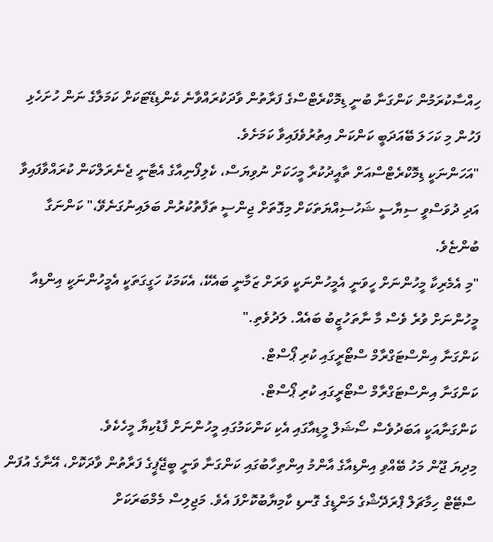ހިއްސާކުރަމުން ކަންގަނާ ބުނީ ޑިމޮކްރެޓްސްގެ ފަރާތުން ވާދަކުރައްވާނެ ކެންޑިޑޭޓަކަށް ކަމަލާގެ ނަން ހުށަހެޅި ފަހުން މި ކަހަލަ ބޭއަދަބީ ކަންކަން އިތުރުވެފައިވާ ކަމަށެވެ.
"އަހަންނަކީ ޑިމޮކްރެޓްސްއަށް ތާއީދުކުރާ މީހަކަށް ނުވިޔަސް، ކެލިފޯނިއާގެ އެޓާނީ ޖެނެރަލްކަން ކުރައްވާފައިވާ އަދި ދުވަސްވީ ސިޔާސީ ޝަހުސިއްޔަތަކަށް މިގޮތަށް ޖިންސީ ތަފާތުކުރުން ބަލައިނުގަނެވޭ،" ކަންނަގާ ބުންޏެވެ.
"މި އެމެރިކާ މީހުންނަށް ހީވަނީ އެމީހުންނަކީ ވަރަށް ޒަމާނީ ބައެކޭ، އެކަމަކު ހަގީގަތަކީ އެމީހުންނަކީ އިންޑިއާ މީހުންނަށް ވުރެ ވެސް މާ ނާތަހުޒީބު ބައެއް. ލަދުވެތި."
ކަންގަނާ އިންސްޓަގްރާމް ސްޓޯރީގައި ކުރި ޕޯސްޓް.
ކަންގަނާ އިންސްޓަގްރާމް ސްޓޯރީގައި ކުރި ޕޯސްޓް.
ކަންގަނާއަކީ އަބަދުވެސް ސޯޝަލް މީޑިއާގައި އެކި ކަންކަމުގައި މީހުންނަށް ފާޑުކިޔާ މީހެކެވެ.
މިދިޔަ ޖޫން މަހު ބޭއްވި އިންޑިއާގެ އާންމު އިންތިހާބުގައި ކަންގަނާ ވަނީ ބީޖޭޕީގެ ފަރާތުން ވާދަކޮށް، އޭނާގެ އުފަން ސްޓޭޓް ހިމާޗަލް ޕްރަދޭޝްގެ މަންޑީގެ ގޮނޑި ކާމިޔާބުކޮށްފަ އެވެ. މަޖިލިސް މެމްބަރަކަށް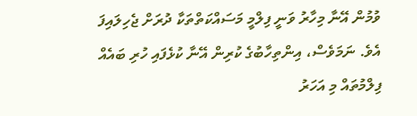ވުމުން އޭނާ މިހާރު ވަނީ ފިލްމީ މަސައްކަތްތަކާ ދުރަށް ޖެހިލައިފަ އެވެ. ނަމަވެސް، އިންތިހާބުގެ ކުރިން އޭނާ ކުޅެފައި ހުރި ބައެއް ފިލްމުތައް މި އަހަރު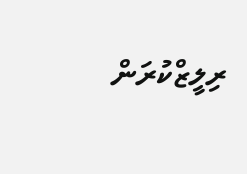ރިލީޒްކުރަން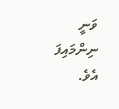ވަނީ ނިންމައިފަ އެވެ.